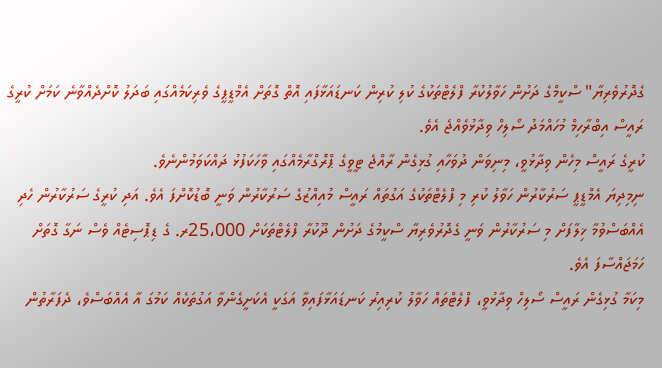ގެދޮރުވެރިޔާ" ސްކީމްގެ ދަށުން ހަވާލުކުރާ ފްލެޓްތަކުގެ ކުލި ކުރިން ކަނޑައަޅާފައި އޮތް ގޮތަށް އެމްޑީޕީގެ ވެރިކަމެއްގައި ބަދަލު ކޮށްދެއްވާނެ ކަމަށް ކުރީގެ ރައީސް އިބްރާހިމް މުހައްމަދު ސޯލިހް ވިދާޅުވެއްޖެ އެވެ.
ކުރީގެ ރައީސް މިހެން ވިދާޅުވީ، މިނިވަން ދުވަހާއި ގުޅިގެން ރާއްޖެ ޓީވީގެ ޕްރޮގްރާމެއްގައި ވާހަކަފުޅު ދައްކަވަމުންނެވެ.
ނިމިދިޔަ އެމްޑީޕީ ސަރުކާރުން ހަވާލު ކުރި މި ފްލެޓްތަކުގެ އަގުތައް ރައީސް މުއިއްޒުގެ ސަރުކާރުން ވަނީ ބޮޑުކޮށްފަ އެވެ. އަދި ކުރީގެ ސަރުކާރުން ހެދި އެއްބަސްވުމާ ޚިލާފަށް މި ސަރުކާރުން ވަނީ ގެދޮރުވެރިޔާ ސްކީމުގެ ދަށުން ދޫކުރާ ފްލެޓްތަކަށް 25،000ރ. ގެ ޑިޕޮސިޓެއް ވެސް ނަގާ ގޮތަށް ހަމަޖައްސާފަ އެވެ.
މިކަމާ ގުޅިގެން ރައީސް ސޯލިހް ވިދާޅުވީ، ފްލެޓްތައް ހަވާލު ކުރިއިރު ކަނޑައަޅާފައިވާ އަގަކީ އެކަށީގެންވާ އަގުތަކެއް ކަމުގަ އާ އެއްބަސްވެ، ދެފަރާތުން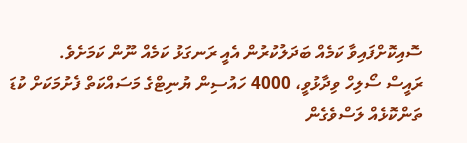ސޮއިކޮށްފައިވާ ކަމެއް ބަދަލުކުރުން އެއީ ރަނގަޅު ކަމެއް ނޫން ކަމަށެވެ.
ރައީސް ސޯލިހް ވިދާޅުވީ، 4000 ހައުސިން ޔުނިޓްގެ މަސައްކަތް ފެށުމަކަށް ކުޑަ ތަންކޮޅެއް ލަސްވެގެން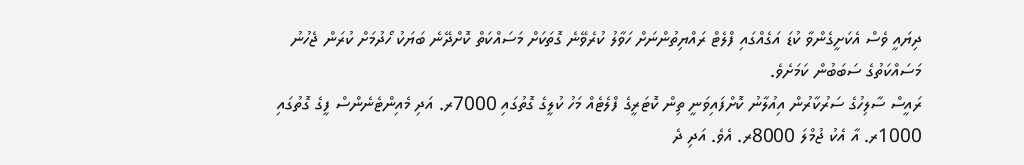ދިޔައީ ވެސް އެކަށީގެންވާ ކުޑަ އަގެއްގައި ފްލެޓް ރައްޔިތުންނަށް ހަވާލު ކުރެވޭނެ ގޮތަކަށް މަސައްކަތް ކޮށްދޭނެ ބަޔަކު ހޯދުމަށް ކުރަން ޖެހުނު މަސައްކަތުގެ ސަބަބުން ކަމަށެވެ.
ރައީސް ސާލިހުގެ ސަރުކާރުން އިއުލާނު ކޮށްފައިވަނީ ތިން ކޮޓަރީގެ ފްލެޓެއް މަހު ކުލީގެ ގޮތުގައި 7000ރ. އަދި މެއިންޓެނެންސް ފީގެ ގޮތުގައި 1000ރ. އާ އެކު ޖުމްލަ 8000ރ. އެވެ. އަދި ދެ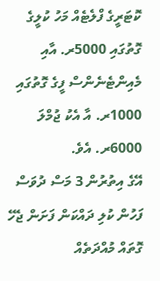ކޮޓަރީގެ ފްލެޓެއް މަހު ކުލީގެ ގޮތުގައި 5000ރ. އާއި މެއިންޓެނެންސް ފީގެ ގޮތުގައި 1000ރ. އާ އެކު ޖުމްލަ 6000ރ. އެވެ.
އޭގެ އިތުރުން 3 މަސް ދުވަސް ފަހުން ކުލި ދައްކަން ފަށަން ޖެހޭ ގޮތައް މުއްދަތެއް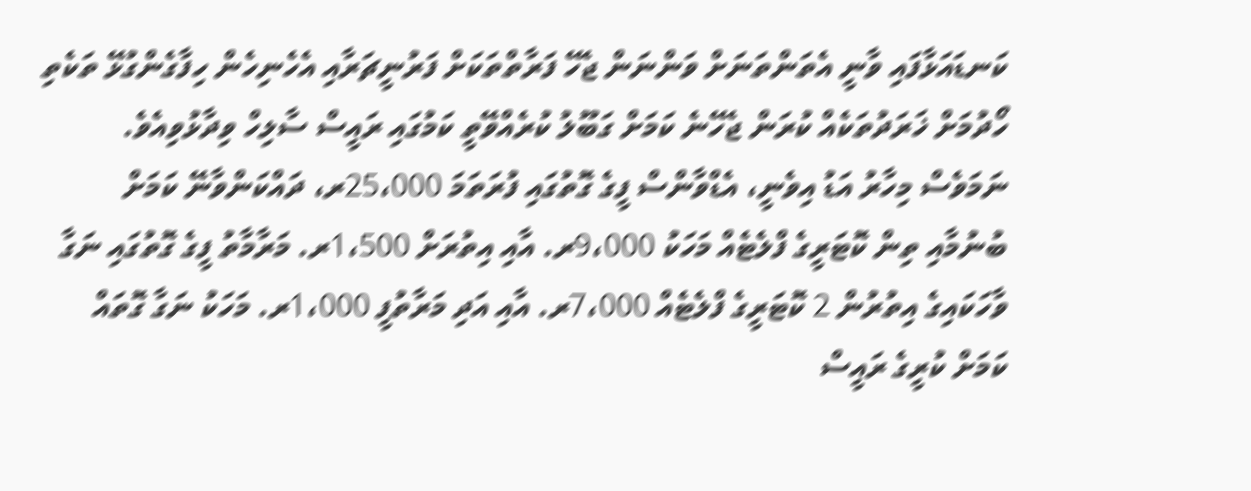ކަނޑައަޅާފައި ވާނީ އެތަންތަނަށް ވަންނަން ޖެހޭ ފަރާތްތަކަށް ފަރުނީޗަރާއި އެހެނިހެން ހިފާގެންގުޅޭ ތަކެތި ހޯދުމަށް ޚަރަދުތަކެއް ކުރަން ޖެހޭނެ ކަމަށް ގަބޫލު ކުރެއްވޭތީ ކަމުގައި ރައީސް ސާލިހް ވިދާޅުވިއެވެ.
ނަމަވެސް މިހާރު އަޑު އިވެނީ، އެޑްވާންސް ފީގެ ގޮތުގައި ފުރަތަމަ 25،000ރ، ދައްކަންވާނޭ ކަމަށް ބުނުމާއި ތިން ކޮޓަރީގެ ފްލެޓެއް މަހަކު 9،000ރ. އާއި އިތުރަށް 1،500ރ. މަރާމާތު ފީގެ ގޮތުގައި ނަގާ ވާހަކައިގެ އިތުރުން 2 ކޮޓަރީގެ ފްލެޓެއް 7،000ރ. އާއި އަދި މަރާތުފީ 1،000ރ. މަހަކު ނަގާ ގޮތައް ކަމަށް ކުރީގެ ރައީސް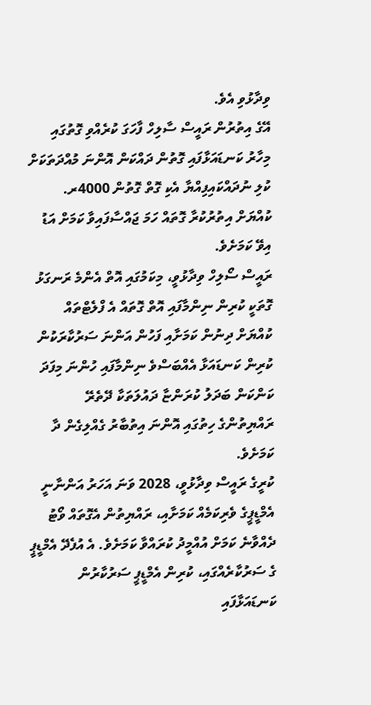ވިދާޅުވި އެވެ.
އޭގެ އިތުރުން ރައީސް ސާލިހް ފާހަގަ ކުރެއްވި ގޮތުގައި މިހާރު ކަނޑައަޅާފައި ގޮތުން ދައްކަން އޮންނަ މުއްދަތަކަށް ކުލި ނުދައްކައިފިއްޔާ އެކި ގޮތް ގޮތުން 4000ރ. ކުއްޔަށް އިތުރުކުރާ ގޮތައް ހަމަ ޖައްސާފައިވާ ކަމަށް އަޑު އިވޭ ކަމަށެވެ.
ރައީސް ސޯލިހް ވިދާޅުވީ، މިކަމުގައި އޮތް އެންމެ ރަނގަޅު ގޮތަކީ ކުރިން ނިންމާފައި އޮތް ގޮތައް އެ ފްލެޓްތައް ކުއްޔަށް ދިނުން ކަމަށާއި ފަހުން އަންނަ ސަރުކާރަކުން ކުރިން ކަނޑައަޅާ އެއްބަސްވެ ނިންމާފައި ހުންނަ މިފަދަ ކަންކަން ބަދަލު ކުރަންޏާ ދައުލަތަކާ ދޭތެރޭ ރައްޔިތުންގެ ހިތުގައި އޮންނަ އިތުބާރު ގެއްލިގެން ދާ ކަމަށެވެ.
ކުރީގެ ރައީސް ވިދާޅުވީ، 2028 ވަނަ އަހަރު އަންނާނީ އެމްޑީޕީގެ ވެރިކަމެއް ކަމަށާއި، ރައްޔިތުން އެގޮތައް ވޯޓު ދެއްވާނެ ކަމަށް އުއްމީދު ކުރައްވާ ކަމަށެވެ. އެ އުފެދޭ އެމްޑީޕީ ގެ ސަރުކާރެއްގައި، ކުރިން އެމްޑީޕީ ސަރުކާރުން ކަނޑައަޅާފައި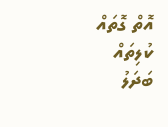އޮތް ގޮތައް ކުލިތައް ބަދަލު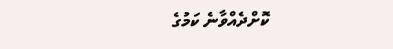ކޮށްދެއްވާނެ ކަމުގެ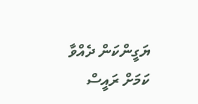ޔަގީންކަން ދެއްވާ ކަމަށް ރައީސް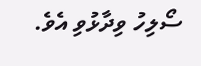ސޯލިހު ވިދާޅުވި އެވެ.